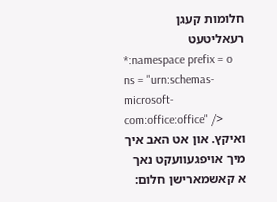חלומות קעגן רעאליטעט
*:namespace prefix = o ns = "urn:schemas-microsoft-com:office:office" />
ואיקץ. און אט האב איך מיך אויפגעוועקט נאך א קאשמארישן חלום: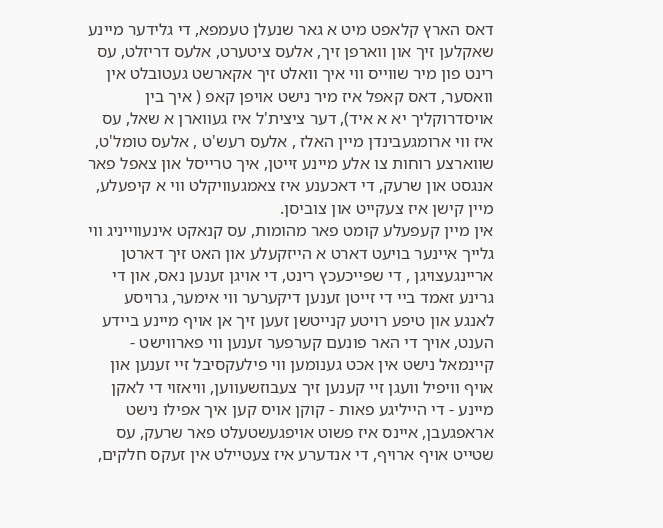דאס הארץ קלאפט מיט א גאר שנעלן טעמפא, די גלידער מיינע שאקלען זיך און ווארפן זיך, אלעס ציטערט, אלעס דריזלט, עס רינט פון מיר שווייס ווי איך וואלט זיך אקארשט געטובלט אין וואסער, דאס קאפל איז מיר נישט אויפן קאפ ( איך בין אויסדרוקליך יא א איד), דער ציצית'ל איז געווארן א שאל, עס איז ווי ארומגעבינדן מיין האלז , אלעס רעש'ט , אלעס טומל'ט, שווארצע רוחות צו אלע מיינע זייטן, איך טרייסל און צאפל פאר אנגסט און שרעק, די דאכענע איז צאמגעוויקלט ווי א קיפעלע, מיין קישן איז צעקייט און צוביסן.
אין מיין קעפעלע קומט פאר מהומות, עס קנאקט אינעווייניג ווי גלייך איינער בויעט דארט א הייזקעלע און האט זיך דארטן אריינגעצויגן , די שפייכעכץ רינט, די אויגן זענען נאס, און די גרינע זאמד ביי די זייטן זענען דיקערער ווי אימער, גרויסע לאנגע און טיפע רויטע קנייטשן זעען זיך אן אויף מיינע ביידע הענט, אויך די האר פונעם קערפער זענען ווי פארווישט - קיינמאל נישט אין אכט גענומען ווי פילעקסיבל זיי זענען און אויף וויפיל וועגן זיי קענען זיך צעבוזשעווען, וויאזוי די לאקן מיינע - די הייליגע פאות - קוקן אויס קען איך אפילו נישט אראפגעבן, איינס איז פשוט אויפגעשטעלט פאר שרעק, עס שטייט אויף ארויף, די אנדערע איז צעטיילט אין זעקס חלקים,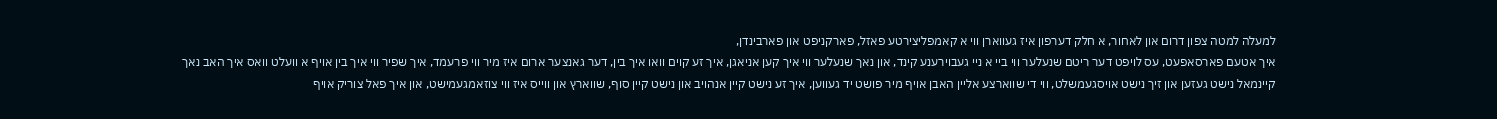למעלה למטה צפון דרום און לאחור, א חלק דערפון איז געווארן ווי א קאמפליצירטע פאזל, פארקניפט און פארבינדן,
איך אטעם פארסאפעט, עס לויפט דער ריטם שנעלער ווי ביי א ניי געבוירענע קינד, און נאך שנעלער ווי איך קען אניאגן, איך זע קוים וואו איך בין, דער גאנצער ארום איז מיר ווי פרעמד, איך שפיר ווי איך בין אויף א וועלט וואס איך האב נאך קיינמאל נישט געזען און זיך נישט אויסגעמשלט, ווי די שווארצע אליין האבן אויף מיר פושט יד געווען, איך זע נישט קיין אנהויב און נישט קיין סוף, שווארץ און ווייס איז ווי צוזאמגעמישט, און איך פאל צוריק אויף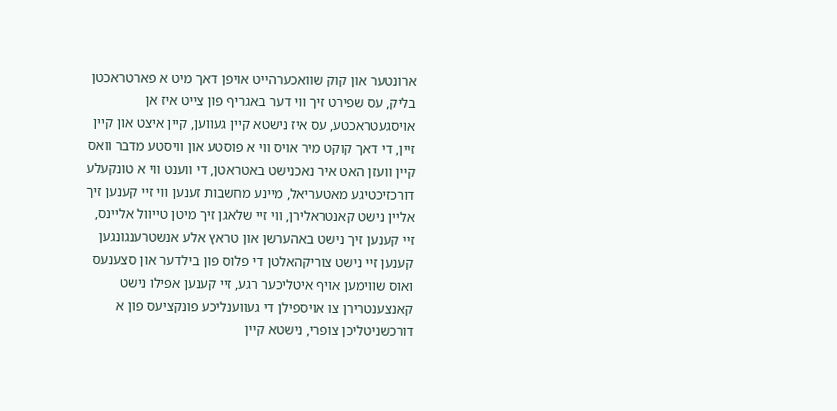ארונטער און קוק שוואכערהייט אויפן דאך מיט א פארטראכטן בליק, עס שפירט זיך ווי דער באגריף פון צייט איז אן אויסגעטראכטע, עס איז נישטא קיין געווען, קיין איצט און קיין זיין, די דאך קוקט מיר אויס ווי א פוסטע און וויסטע מדבר וואס קיין וועזן האט איר נאכנישט באטראטן, די ווענט ווי א טונקעלע דורכזיכטיגע מאטעריאל, מיינע מחשבות זענען ווי זיי קענען זיך אליין נישט קאנטראלירן, ווי זיי שלאגן זיך מיטן טייוול אליינס, זיי קענען זיך נישט באהערשן און טראץ אלע אנשטרענגונגען קענען זיי נישט צוריקהאלטן די פלוס פון בילדער און סצענעס ואוס שווימען אויף איטליכער רגע, זיי קענען אפילו נישט קאנצענטרירן צו אויספילן די געווענליכע פונקציעס פון א דורכשניטליכן צופרי, נישטא קיין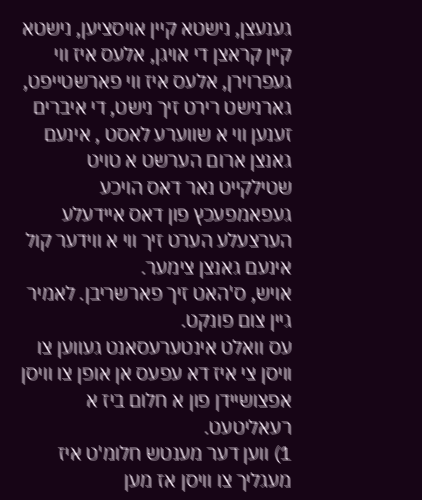גענעצן, נישטא קיין אויסציען, נישטא קיין קראצן די אויגן, אלעס איז ווי געפרוירן, אלעס איז ווי פארשטייפט, גארנישט רירט זיך נישט, די איברים זענען ווי א שווערע לאסט , אינעם גאנצן ארום הערשט א טויט שטילקייט נאר דאס הויכע געפאמפעכץ פון דאס איידעלע הערצעלע הערט זיך ווי א ווידער קול אינעם גאנצן צימער.
אויש, ס'האט זיך פארשריבן. לאמיר גיין צום פונקט.
עס וואלט אינטערעסאנט געווען צו וויסן צי איז דא עפעס אן אופן צו וויסן אפצושיידן פון א חלום ביז א רעאליטעט.
1) ווען דער מענטש חלומ'ט איז מעגליך צו וויסן אז מען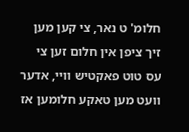חלומ' ט נאר, צי קען מען זיך ציפן אין חלום זען צי עס טוט פאקטיש וויי, אדער וועט מען טאקע חלומען אז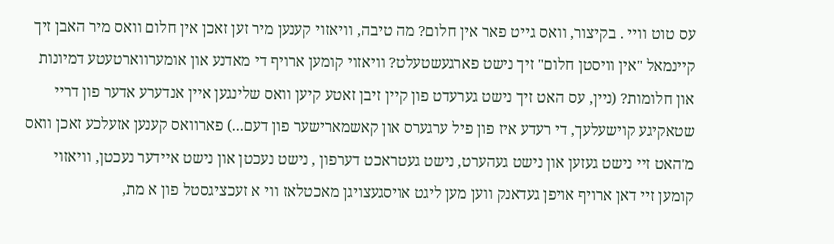עס טוט וויי . בקיצור, וואס גייט פאר אין חלום? מה טיבה, וויאזוי קענען מיר זען זאכן אין חלום וואס מיר האבן זיך קיינמאל "אין וויסטן חלום" זיך נישט פארגעשטעלט? וויאזוי קומען ארויף די מאדנע און אומערווארטעטע דמיונות און חלומות? (ניין, עס האט זיך נישט גערעדט פון קיין זיבן זאטע קיען וואס שלינגען איין אנדערע אדער פון דריי שטאקיגע קוישעלעך, די רעדע איז פון פיל ערגערס און קאשמארישער פון דעם...) פארוואס קענען אזעלכע זאכן וואס מ'האט זיי נישט געזען און נישט געהערט, נישט געטראכט דערפון , נישט נעכטן און נישט איידער נעכטן, וויאזוי קומען זיי דאן ארויף אויפן געדאנק ווען מען ליגט אויסגעצויגן מאכטלאז ווי א זעכציגסטל פון א מת,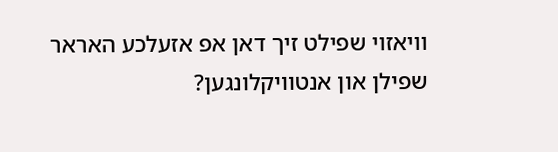וויאזוי שפילט זיך דאן אפ אזעלכע האראר שפילן און אנטוויקלונגען?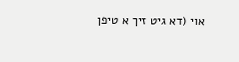אוי (דא גיט זיך א טיפן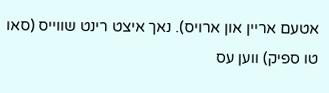אטעם אריין און ארויס). נאך איצט רינט שווייס (סאו טו ספיק) ווען עס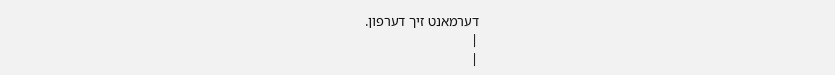דערמאנט זיך דערפון.
|
|